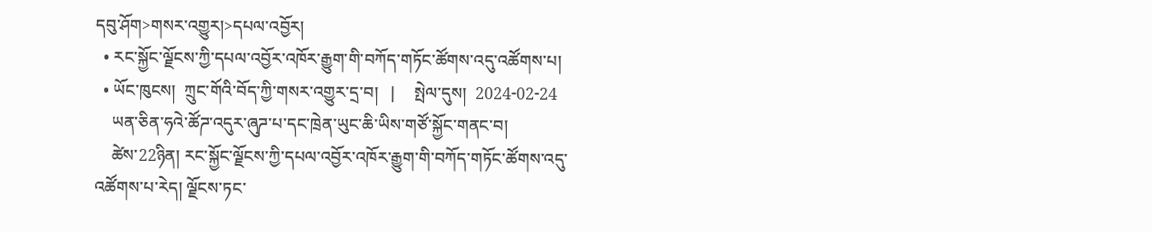དབུ་ཤོག>གསར་འགྱུར།>དཔལ་འབྱོར།
  • རང་སྐྱོང་ལྗོངས་ཀྱི་དཔལ་འབྱོར་འཁོར་རྒྱུག་གི་བཀོད་གཏོང་ཚོགས་འདུ་འཚོགས་པ།
  • ཡོང་ཁུངས།  ཀྲུང་གོའི་བོད་ཀྱི་གསར་འགྱུར་དྲ་བ།   |     སྤེལ་དུས།  2024-02-24
    ཡན་ཅིན་ཧའེ་ཚོཌ་འདུར་ཞུཌ་པ་དང་ཁྲེན་ཡུང་ཆི་ཡིས་གཙོ་སྐྱོང་གནང་བ།
    ཚེས་22ཉིན། རང་སྐྱོང་ལྗོངས་ཀྱི་དཔལ་འབྱོར་འཁོར་རྒྱུག་གི་བཀོད་གཏོང་ཚོགས་འདུ་འཚོགས་པ་རེད། ལྗོངས་ཏང་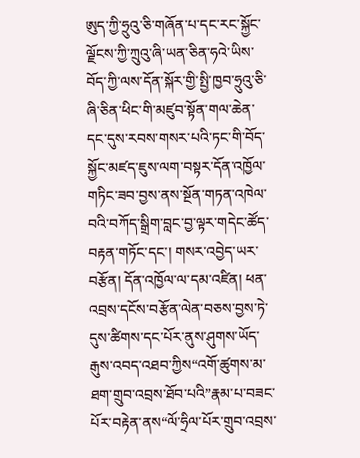ཨུད་ཀྱི་ཧྲུའུ་ཅི་གཞོན་པ་དང་རང་སྐྱོང་ལྗོངས་ཀྱི་ཀྲུའུ་ཞི་ཡན་ཅིན་ཧའེ་ཡིས་བོད་ཀྱི་ལས་དོན་སྐོར་གྱི་སྤྱི་ཁྱབ་ཧྲུའུ་ཅི་ཞི་ཅིན་ཕིང་གི་མཛུབ་སྟོན་གལ་ཆེན་དང་དུས་རབས་གསར་པའི་ཏང་གི་བོད་སྐྱོང་མཛད་ཇུས་ལག་བསྟར་དོན་འཁྱོལ་གཏིང་ཟབ་བྱས་ནས་སྔོན་གཏན་འཁེལ་བའི་བཀོད་སྒྲིག་བླང་བྱ་ལྟར་གདེང་ཚོད་བརྟན་གཏོང་དང་། གསར་འབྱེད་ཡར་བརྩོན། དོན་འཁྱོལ་ལ་དམ་འཛིན། ཕན་འབྲས་དངོས་བརྩོན་ལེན་བཅས་བྱས་ཏེ་དུས་ཚིགས་དང་པོར་ནུས་ཤུགས་ཡོད་རྒུས་འབད་འཐབ་ཀྱིས“འགོ་ཚུགས་མ་ཐག་གྲུབ་འབྲས་ཐོབ་པའི”རྣམ་པ་བཟང་པོར་བརྟེན་ནས“ལོ་ཧྲིལ་པོར་གྲུབ་འབྲས་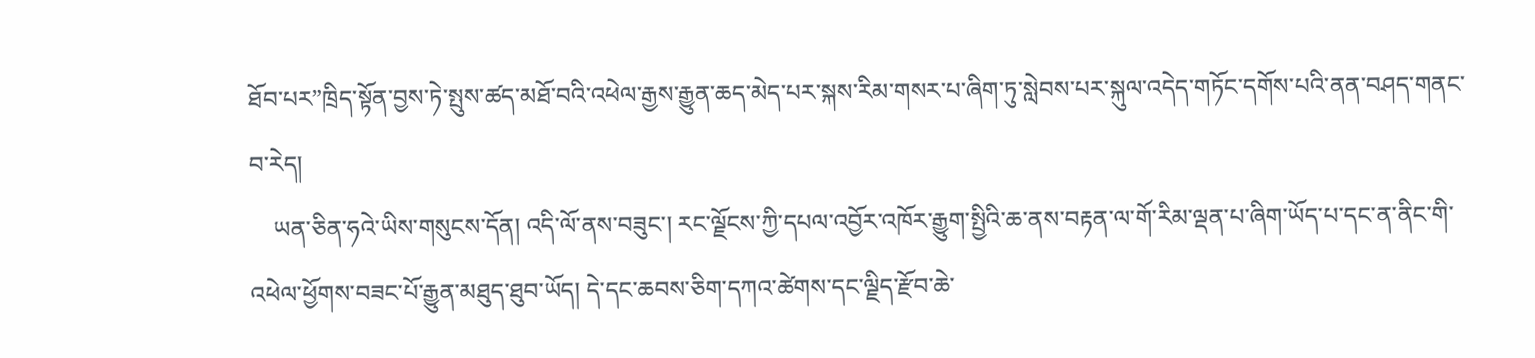ཐོབ་པར”ཁྲིད་སྟོན་བྱས་ཏེ་སྤུས་ཚད་མཐོ་བའི་འཕེལ་རྒྱས་རྒྱུན་ཆད་མེད་པར་སྐས་རིམ་གསར་པ་ཞིག་ཏུ་སླེབས་པར་སྐུལ་འདེད་གཏོང་དགོས་པའི་ནན་བཤད་གནང་བ་རེད།
    ཡན་ཅིན་ཧའེ་ཡིས་གསུངས་དོན། འདི་ལོ་ནས་བཟུང་། རང་ལྗོངས་ཀྱི་དཔལ་འབྱོར་འཁོར་རྒྱུག་སྤྱིའི་ཆ་ནས་བརྟན་ལ་གོ་རིམ་ལྡན་པ་ཞིག་ཡོད་པ་དང་ན་ནིང་གི་འཕེལ་ཕྱོགས་བཟང་པོ་རྒྱུན་མཐུད་ཐུབ་ཡོད། དེ་དང་ཆབས་ཅིག་དཀའ་ཚེགས་དང་ལྗིད་རྫོབ་ཆེ་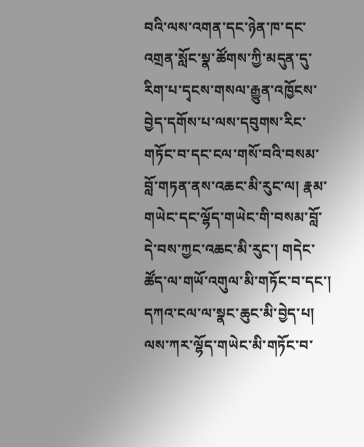བའི་ལས་འགན་དང་ཉེན་ཁ་དང་འགྲན་སློང་སྣ་ཚོགས་ཀྱི་མདུན་དུ་རིག་པ་དྭངས་གསལ་རྒྱུན་འཁྱོངས་བྱེད་དགོས་པ་ལས་དབུགས་རིང་གཏོང་བ་དང་ངལ་གསོ་བའི་བསམ་བློ་གཏན་ནས་འཆང་མི་རུང་ལ། རྣམ་གཡེང་དང་ལྷོད་གཡེང་གི་བསམ་བློ་དེ་བས་ཀྱང་འཆང་མི་རུང་། གདེང་ཚོད་ལ་གཡོ་འགུལ་མི་གཏོང་བ་དང་། དཀའ་ངལ་ལ་སྣང་ཆུང་མི་བྱེད་པ། ལས་ཀར་ལྷོད་གཡེང་མི་གཏོང་བ་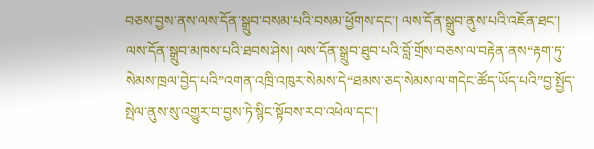བཅས་བྱས་ནས་ལས་དོན་སྒྲུབ་བསམ་པའི་བསམ་ཕྱོགས་དང་། ལས་དོན་སྒྲུབ་ནུས་པའི་འཇོན་ཐང་། ལས་དོན་སྒྲུབ་མཁས་པའི་ཐབས་ཤེས། ལས་དོན་སྒྲུབ་ཐུབ་པའི་བློ་གྲོས་བཅས་ལ་བརྟེན་ནས“རྟག་ཏུ་སེམས་ཁྲལ་བྱེད་པའི”འགན་འཁྲི་འཁུར་སེམས་དེ“ཐམས་ཅད་སེམས་ལ་གདེང་ཚོད་ཡོད་པའི”བྱ་སྤྱོད་སྤེལ་ནུས་སུ་འགྱུར་བ་བྱས་ཏེ་སྙིང་སྟོབས་རབ་འཕེལ་དང་།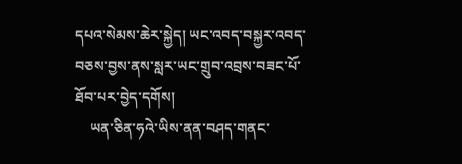དཔའ་སེམས་ཆེར་སྐྱེད། ཡང་འབད་བསྐྱར་འབད་བཅས་བྱས་ནས་སླར་ཡང་གྲུབ་འབྲས་བཟང་པོ་ཐོབ་པར་བྱེད་དགོས།
    ཡན་ཅིན་ཧའེ་ཡིས་ནན་བཤད་གནང་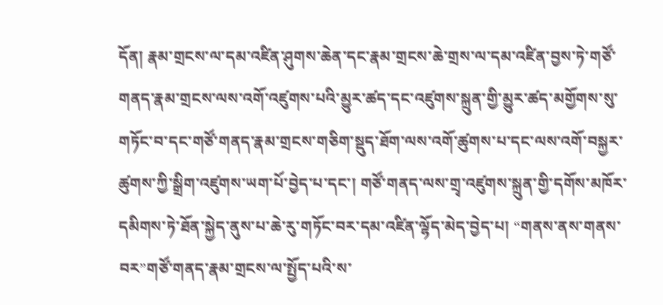དོན། རྣམ་གྲངས་ལ་དམ་འཛིན་ཤུགས་ཆེན་དང་རྣམ་གྲངས་ཆེ་གྲས་ལ་དམ་འཛིན་བྱས་ཏེ་གཙོ་གནད་རྣམ་གྲངས་ལས་འགོ་འཛུགས་པའི་མྱུར་ཚད་དང་འཛུགས་སྐྲུན་གྱི་མྱུར་ཚད་མགྱོགས་སུ་གཏོང་བ་དང་གཙོ་གནད་རྣམ་གྲངས་གཅིག་སྡུད་ཐོག་ལས་འགོ་ཚུགས་པ་དང་ལས་འགོ་བསྐྱར་ཚུགས་ཀྱི་སྒྲིག་འཛུགས་ཡག་པོ་བྱེད་པ་དང་། གཙོ་གནད་ལས་གྲྭ་འཛུགས་སྐྲུན་གྱི་དགོས་མཁོར་དམིགས་ཏེ་ཐོན་སྐྱེད་ནུས་པ་ཆེ་རུ་གཏོང་བར་དམ་འཛིན་ལྷོད་མེད་བྱེད་པ། “གནས་ནས་གནས་བར”གཙོ་གནད་རྣམ་གྲངས་ལ་སྤྱོད་པའི་ས་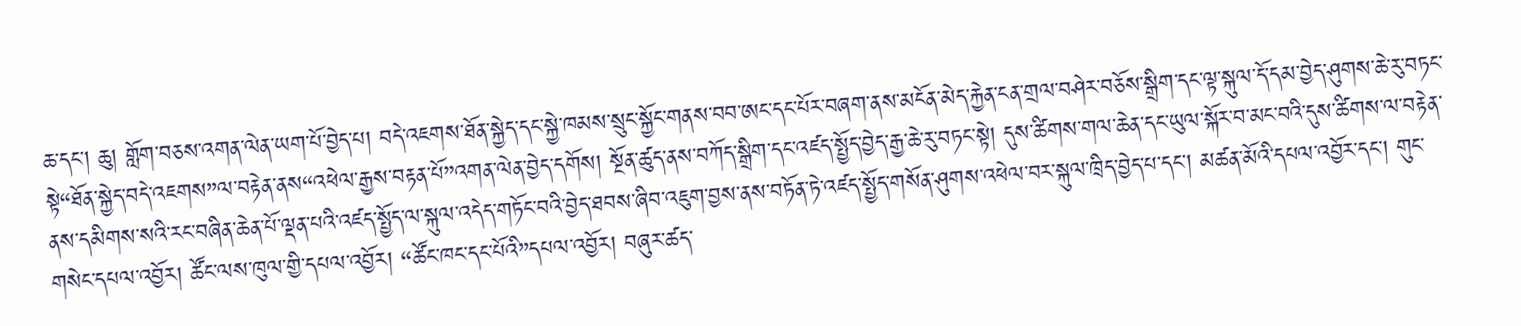ཆ་དང་། ཆུ། གློག་བཅས་འགན་ལེན་ཡག་པོ་བྱེད་པ། བདེ་འཇགས་ཐོན་སྐྱེད་དང་སྐྱེ་ཁམས་སྲུང་སྐྱོང་གནས་བབ་ཨང་དང་པོར་བཞག་ནས་མངོན་མེད་རྐྱེན་ངན་གྲལ་བཤེར་བཅོས་སྒྲིག་དང་ལྟ་སྐུལ་དོ་དམ་བྱེད་ཤུགས་ཆེ་རུ་བཏང་སྟེ“ཐོན་སྐྱེད་བདེ་འཇགས”ལ་བརྟེན་ནས“འཕེལ་རྒྱས་བརྟན་པོ”འགན་ལེན་བྱེད་དགོས། སྔོན་ཚུད་ནས་བཀོད་སྒྲིག་དང་འཛད་སྤྱོད་བྱེད་རྒྱ་ཆེ་རུ་བཏང་སྟེ། དུས་ཚིགས་གལ་ཆེན་དང་ཡུལ་སྐོར་བ་མང་བའི་དུས་ཚིགས་ལ་བརྟེན་ནས་དམིགས་སའི་རང་བཞིན་ཆེན་པོ་ལྡན་པའི་འཛད་སྤྱོད་ལ་སྐུལ་འདེད་གཏོང་བའི་བྱེད་ཐབས་ཞིབ་འཇུག་བྱས་ནས་བཏོན་ཏེ་འཛད་སྤྱོད་གསོན་ཤུགས་འཕེལ་བར་སྐུལ་ཁྲིད་བྱེད་པ་དང་། མཚན་མོའི་དཔལ་འབྱོར་དང་། གུང་གསེང་དཔལ་འབྱོར། ཚོང་ལས་ཁུལ་གྱི་དཔལ་འབྱོར། “ཚོང་ཁང་དང་པོའི”དཔལ་འབྱོར། བཞུར་ཚད་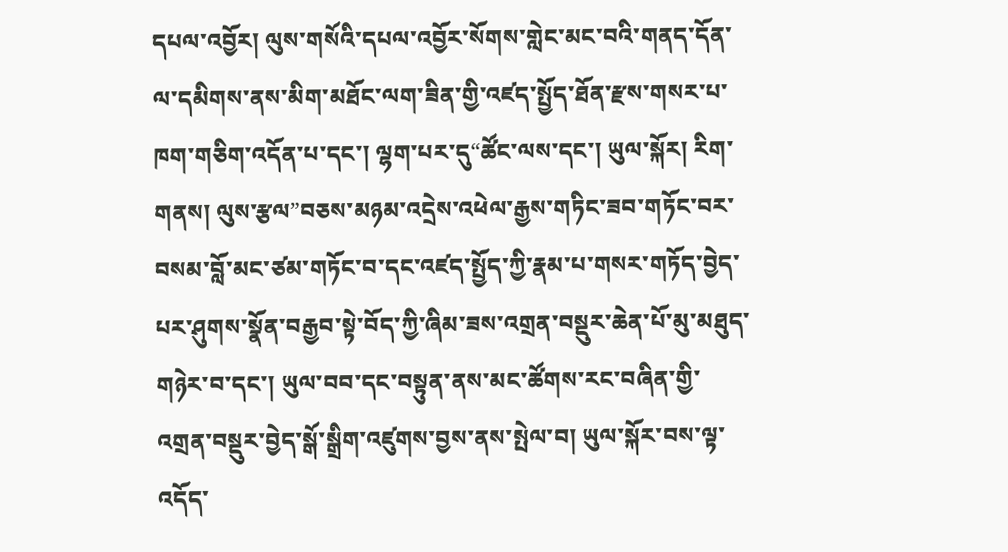དཔལ་འབྱོར། ལུས་གསོའི་དཔལ་འབྱོར་སོགས་གླེང་མང་བའི་གནད་དོན་ལ་དམིགས་ནས་མིག་མཐོང་ལག་ཟིན་གྱི་འཛད་སྤྱོད་ཐོན་རྫས་གསར་པ་ཁག་གཅིག་འདོན་པ་དང་། ལྷག་པར་དུ“ཚོང་ལས་དང་། ཡུལ་སྐོར། རིག་གནས། ལུས་རྩལ”བཅས་མཉམ་འདྲེས་འཕེལ་རྒྱས་གཏིང་ཟབ་གཏོང་བར་བསམ་བློ་མང་ཙམ་གཏོང་བ་དང་འཛད་སྤྱོད་ཀྱི་རྣམ་པ་གསར་གཏོད་བྱེད་པར་ཤུགས་སྣོན་བརྒྱབ་སྟེ་བོད་ཀྱི་ཞིམ་ཟས་འགྲན་བསྡུར་ཆེན་པོ་མུ་མཐུད་གཉེར་བ་དང་། ཡུལ་བབ་དང་བསྟུན་ནས་མང་ཚོགས་རང་བཞིན་གྱི་འགྲན་བསྡུར་བྱེད་སྒོ་སྒྲིག་འཛུགས་བྱས་ནས་སྤེལ་བ། ཡུལ་སྐོར་བས་ལྟ་འདོད་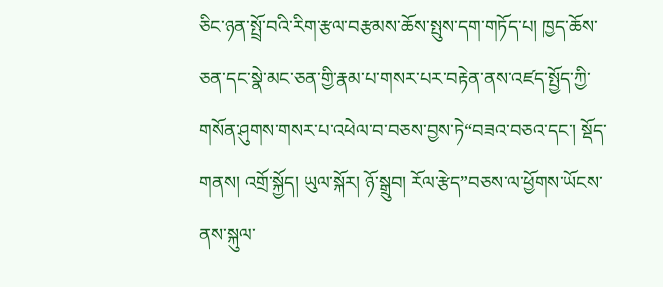ཅིང་ཉན་སྤྲོ་བའི་རིག་རྩལ་བརྩམས་ཆོས་སྤུས་དག་གཏོད་པ། ཁྱད་ཆོས་ཅན་དང་སྣེ་མང་ཅན་གྱི་རྣམ་པ་གསར་པར་བརྟེན་ནས་འཛད་སྤྱོད་ཀྱི་གསོན་ཤུགས་གསར་པ་འཕེལ་བ་བཅས་བྱས་ཏེ“བཟའ་བཅའ་དང་། སྡོད་གནས། འགྲོ་སྐྱོད། ཡུལ་སྐོར། ཉོ་སྒྲུབ། རོལ་རྩེད”བཅས་ལ་ཕྱོགས་ཡོངས་ནས་སྐུལ་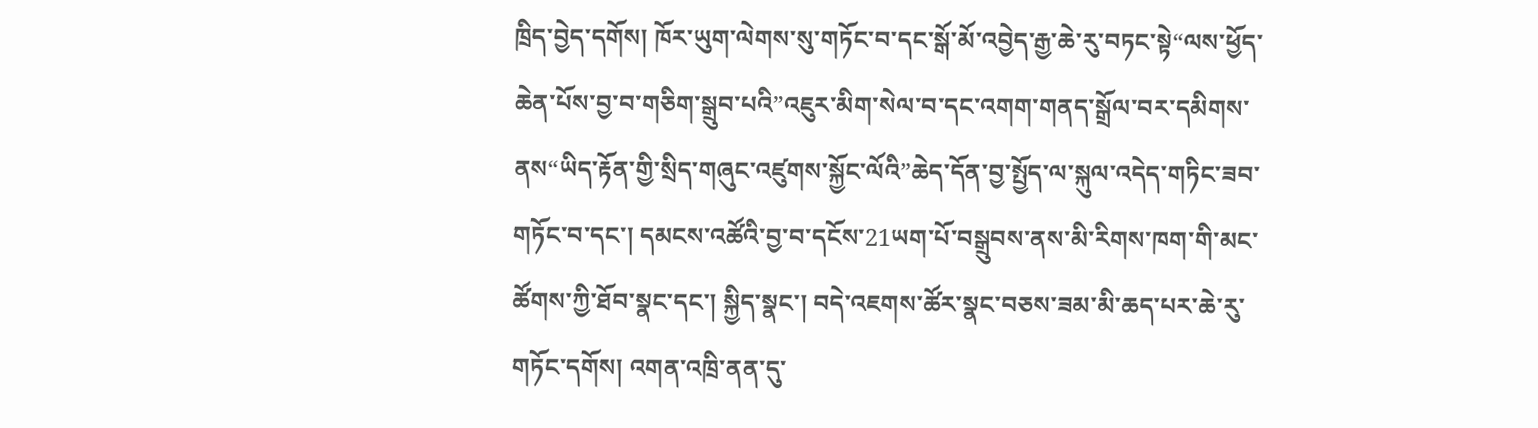ཁྲིད་བྱེད་དགོས། ཁོར་ཡུག་ལེགས་སུ་གཏོང་བ་དང་སྒོ་མོ་འབྱེད་རྒྱ་ཆེ་རུ་བཏང་སྟེ“ལས་ཕྱོད་ཆེན་པོས་བྱ་བ་གཅིག་སྒྲུབ་པའི”འཇུར་མིག་སེལ་བ་དང་འགག་གནད་སྒྲོལ་བར་དམིགས་ནས“ཡིད་རྟོན་གྱི་སྲིད་གཞུང་འཛུགས་སྐྱོང་ལོའི”ཆེད་དོན་བྱ་སྤྱོད་ལ་སྐུལ་འདེད་གཏིང་ཟབ་གཏོང་བ་དང་། དམངས་འཚོའི་བྱ་བ་དངོས་21ཡག་པོ་བསྒྲུབས་ནས་མི་རིགས་ཁག་གི་མང་ཚོགས་ཀྱི་ཐོབ་སྣང་དང་། སྐྱིད་སྣང་། བདེ་འཇགས་ཚོར་སྣང་བཅས་ཟམ་མི་ཆད་པར་ཆེ་རུ་གཏོང་དགོས། འགན་འཁྲི་ནན་དུ་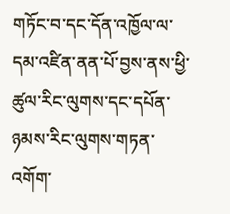གཏོང་བ་དང་དོན་འཁྱོལ་ལ་དམ་འཛིན་ནན་པོ་བྱས་ནས་ཕྱི་ཚུལ་རིང་ལུགས་དང་དཔོན་ཉམས་རིང་ལུགས་གཏན་འགོག་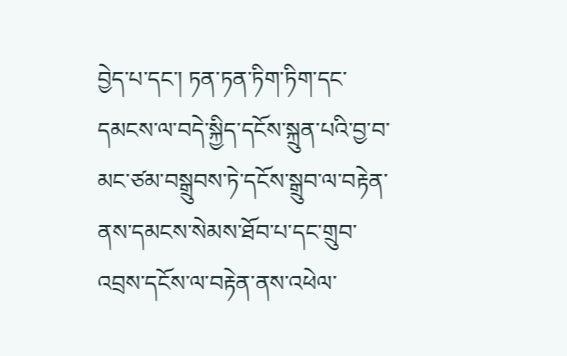བྱེད་པ་དང་། ཏན་ཏན་ཏིག་ཏིག་དང་དམངས་ལ་བདེ་སྐྱིད་དངོས་སྐྲུན་པའི་བྱ་བ་མང་ཙམ་བསྒྲུབས་ཏེ་དངོས་སྒྲུབ་ལ་བརྟེན་ནས་དམངས་སེམས་ཐོབ་པ་དང་གྲུབ་འབྲས་དངོས་ལ་བརྟེན་ནས་འཕེལ་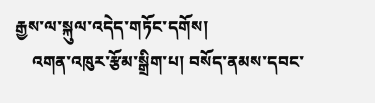རྒྱས་ལ་སྐུལ་འདེད་གཏོང་དགོས།
    འགན་འཁུར་རྩོམ་སྒྲིག་པ། བསོད་ནམས་དབང་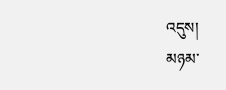འདུས།
མཉམ་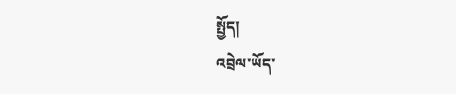སྤྱོད།
འབྲེལ་ཡོད་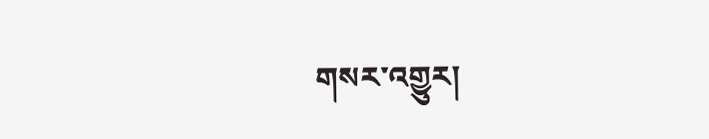གསར་འགྱུར།